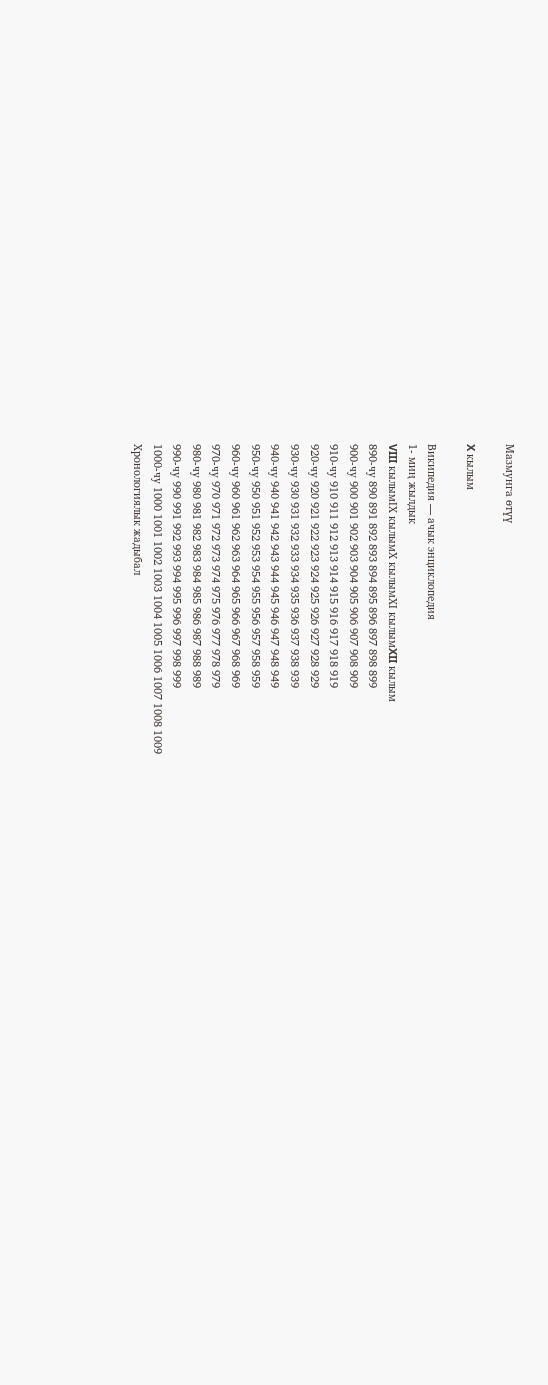Мазмунга өтүү

X кылым

Википедия — ачык энциклопедия
1- миң жылдык
VIII кылымIX кылымX кылымXI кылымXII кылым
890-чу 890 891 892 893 894 895 896 897 898 899
900-чу 900 901 902 903 904 905 906 907 908 909
910-чу 910 911 912 913 914 915 916 917 918 919
920-чу 920 921 922 923 924 925 926 927 928 929
930-чу 930 931 932 933 934 935 936 937 938 939
940-чу 940 941 942 943 944 945 946 947 948 949
950-чу 950 951 952 953 954 955 956 957 958 959
960-чу 960 961 962 963 964 965 966 967 968 969
970-чу 970 971 972 973 974 975 976 977 978 979
980-чу 980 981 982 983 984 985 986 987 988 989
990-чу 990 991 992 993 994 995 996 997 998 999
1000-чу 1000 1001 1002 1003 1004 1005 1006 1007 1008 1009
Хронологиялык жадыбал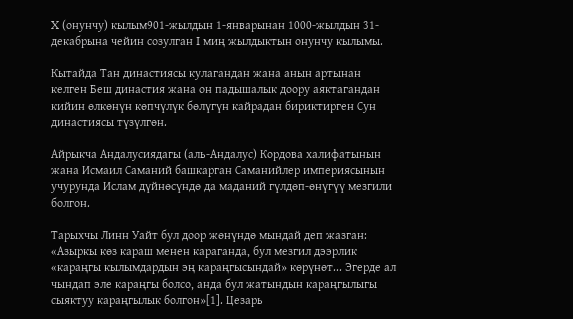X (онунчу) кылым901-жылдын 1-январынан 1000-жылдын 31-декабрына чейин созулган I миң жылдыктын онунчу кылымы.

Кытайда Тан династиясы кулагандан жана анын артынан келген Беш династия жана он падышалык доору аяктагандан кийин өлкөнүн көпчүлүк бөлүгүн кайрадан бириктирген Сун династиясы түзүлгөн.

Айрыкча Андалусиядагы (аль-Андалус) Кордова халифатынын жана Исмаил Саманий башкарган Саманийлер империясынын учурунда Ислам дүйнөсүндө да маданий гүлдөп-өнүгүү мезгили болгон.

Тарыхчы Линн Уайт бул доор жөнүндө мындай деп жазган: «Азыркы көз караш менен караганда, бул мезгил дээрлик «караңгы кылымдардын эң караңгысындай» көрүнөт... Эгерде ал чындап эле караңгы болсо, анда бул жатындын караңгылыгы сыяктуу караңгылык болгон»[1]. Цезарь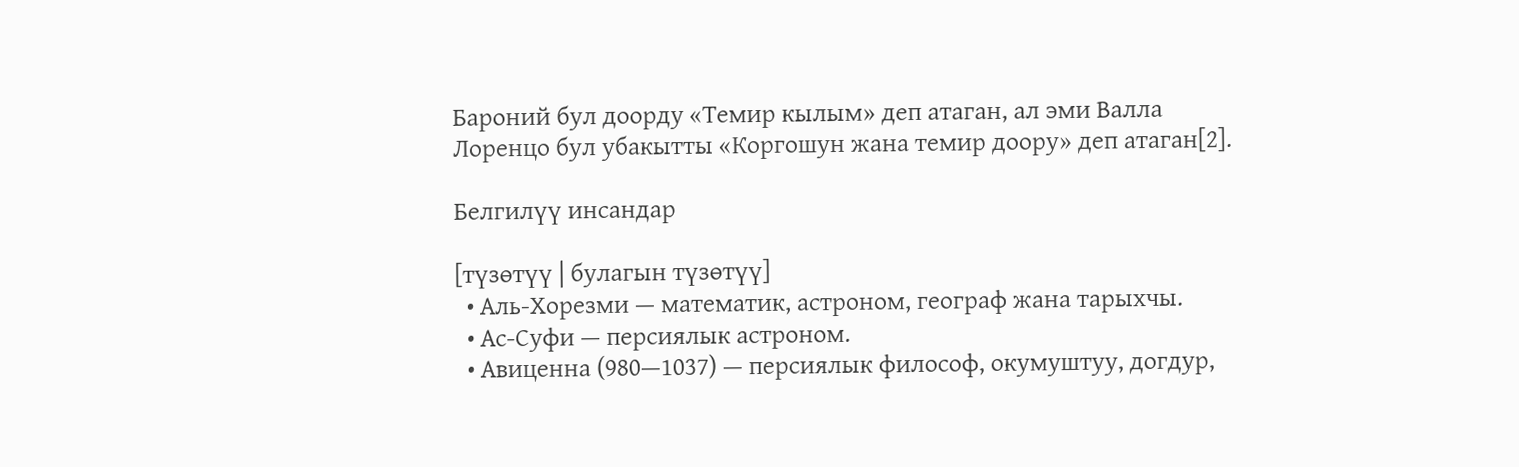Бароний бул доорду «Темир кылым» деп атаган, ал эми Валла Лоренцо бул убакытты «Коргошун жана темир доору» деп атаган[2].

Белгилүү инсандар

[түзөтүү | булагын түзөтүү]
  • Аль-Хорезми — математик, астроном, географ жана тарыхчы.
  • Ас-Суфи — персиялык астроном.
  • Авиценна (980—1037) — персиялык философ, окумуштуу, догдур,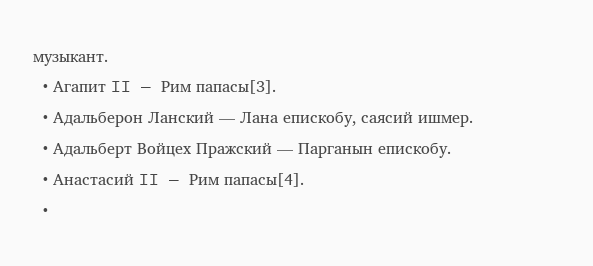музыкант.
  • Агапит II — Рим папасы[3].
  • Адальберон Ланский — Лана епискобу, саясий ишмер.
  • Адальберт Войцех Пражский — Парганын епискобу.
  • Анастасий II — Рим папасы[4].
  •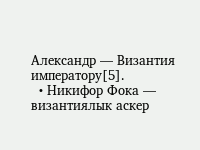Александр — Византия императору[5].
  • Никифор Фока — византиялык аскер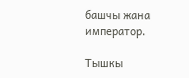башчы жана император.

Тышкы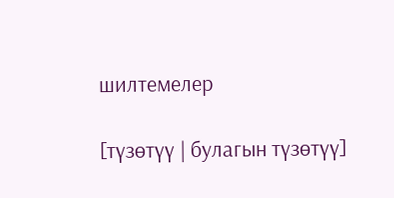шилтемелер

[түзөтүү | булагын түзөтүү]